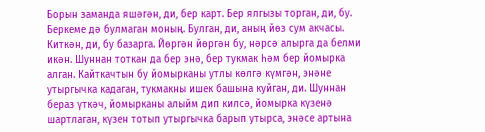Борын заманда яшәгән, ди, бер карт. Бер ялгызы торган, ди, бу. Беркеме дә булмаган моның. Булган, ди, аның йөз сум акчасы. Киткән, ди, бу базарга. Йөргән йөргән бу, нәрсә алырга да белми икән. Шуннан тоткан да бер энә, бер тукмак һәм бер йомырка алган. Кайткачтын бу йомырканы утлы көлгә күмгән, энәне утыргычка кадаган, тукмакны ишек башына куйган, ди. Шуннан бераз үткәч, йомырканы алыйм дип килсә, йомырка күзенә шартлаган, күзен тотып утыргычка барып утырса, энәсе артына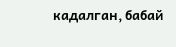кадалган, бабай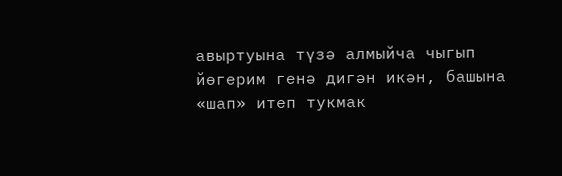авыртуына түзә алмыйча чыгып йөгерим генә дигән икән, башына «шап» итеп тукмак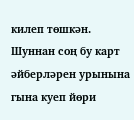килеп төшкән.
Шуннан соң бу карт әйберләрен урынына гына куеп йөри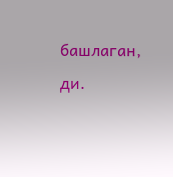башлаган, ди.